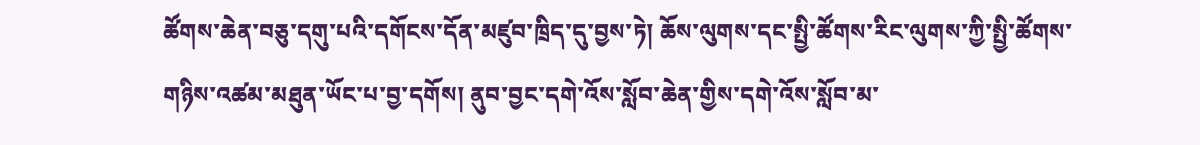ཚོགས་ཆེན་བཅུ་དགུ་པའི་དགོངས་དོན་མཛུབ་ཁྲིད་དུ་བྱས་ཏེ། ཆོས་ལུགས་དང་སྤྱི་ཚོགས་རིང་ལུགས་ཀྱི་སྤྱི་ཚོགས་གཉིས་འཚམ་མཐུན་ཡོང་པ་བྱ་དགོས། ནུབ་བྱང་དགེ་འོས་སློབ་ཆེན་གྱིས་དགེ་འོས་སློབ་མ་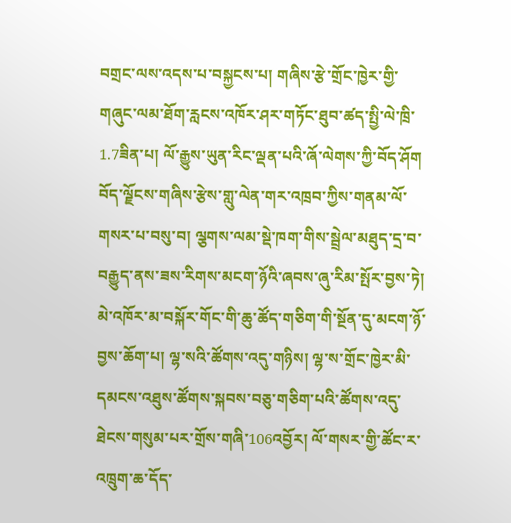བགྲང་ལས་འདས་པ་བསྐྱངས་པ། གཞིས་རྩེ་གྲོང་ཁྱེར་གྱི་གཞུང་ལམ་ཐོག་རླངས་འཁོར་ཤར་གཏོང་ཐུབ་ཚད་སྤྱི་ལེ་ཁྲི་1.7ཟིན་པ། ལོ་རྒྱུས་ཡུན་རིང་ལྡན་པའི་ཞོ་ལེགས་ཀྱི་བོད་ཤོག བོད་ལྗོངས་གཞིས་རྩེས་གླུ་ལེན་གར་འཁྲབ་ཀྱིས་གནམ་ལོ་གསར་པ་བསུ་བ། ལྕགས་ལམ་སྡེ་ཁག་གིས་སྦྲེལ་མཐུད་དྲ་བ་བརྒྱུད་ནས་ཟས་རིགས་མངག་ཉོའི་ཞབས་ཞུ་རིམ་སྤོར་བྱས་ཏེ། མེ་འཁོར་མ་བསྐོར་གོང་གི་ཆུ་ཚོད་གཅིག་གི་སྔོན་དུ་མངག་ཉོ་བྱས་ཆོག་པ། ལྷ་སའི་ཚོགས་འདུ་གཉིས། ལྷ་ས་གྲོང་ཁྱེར་མི་དམངས་འཐུས་ཚོགས་སྐབས་བཅུ་གཅིག་པའི་ཚོགས་འདུ་ཐེངས་གསུམ་པར་གྲོས་གཞི་106འབྱོར། ལོ་གསར་གྱི་ཚོང་ར་འཁྲུག་ཆ་དོད་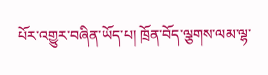པོར་འགྱུར་བཞིན་ཡོད་པ། ཁྲོན་བོད་ལྕགས་ལམ་ལྷ་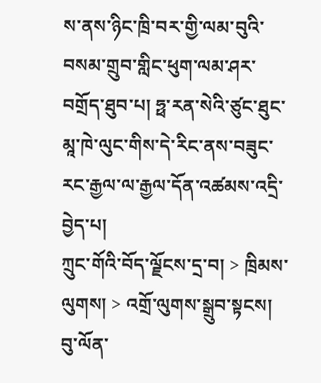ས་ནས་ཉིང་ཁྲི་བར་གྱི་ལམ་བུའི་བསམ་གྲུབ་གླིང་ཕུག་ལམ་ཤར་བགྲོད་ཐུབ་པ། ཧྥ་རན་སེའི་ཙུང་ཐུང་མཱ་ཁེ་ལུང་གིས་དེ་རིང་ནས་བཟུང་རང་རྒྱལ་ལ་རྒྱལ་དོན་འཚམས་འདྲི་བྱེད་པ།
ཀྲུང་གོའི་བོད་ལྗོངས་དྲ་བ། > ཁྲིམས་ལུགས། > འགྲོ་ལུགས་སྒྲུབ་སྟངས།
བུ་ལོན་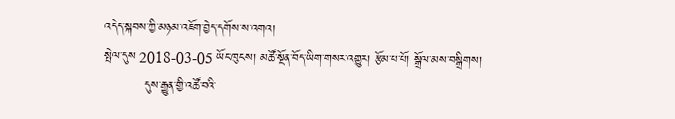འདེད་སྐབས་ཀྱི་མཉམ་འཇོག་བྱེད་དགོས་ས་འགའ།
སྤེལ་དུས 2018-03-05 ཡོང་ཁུངས། མཚོ་སྔོན་བོད་ཡིག་གསར་འགྱུར། རྩོམ་པ་པོ། སྒྲོལ་མས་བསྒྲིགས།
          དུས་རྒྱུན་གྱི་འཚོ་བའི་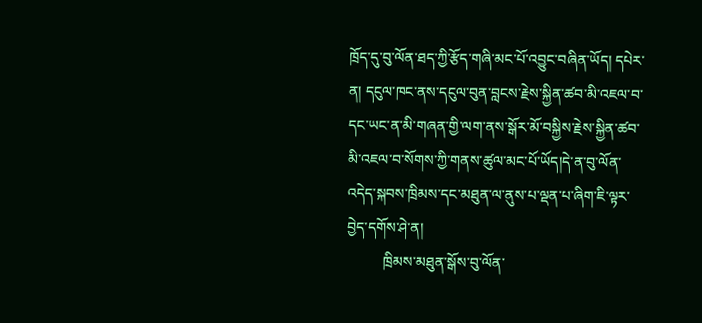ཁྲོད་དུ་བུ་ལོན་ཐད་ཀྱི་རྩོད་གཞི་མང་པོ་འབྱུང་བཞིན་ཡོད། དཔེར་ན། དངུལ་ཁང་ནས་དངུལ་བུན་བླངས་རྗེས་སྐྱིན་ཚབ་མི་འཇལ་བ་དང་ཡང་ན་མི་གཞན་གྱི་ལག་ནས་སྒོར་མོ་བསྐྱིས་རྗེས་སྐྱིན་ཚབ་མི་འཇལ་བ་སོགས་ཀྱི་གནས་ཚུལ་མང་པོ་ཡོད།དེ་ན་བུ་ལོན་འདེད་སྐབས་ཁྲིམས་དང་མཐུན་ལ་ནུས་པ་ལྡན་པ་ཞིག་ཇི་ལྟར་བྱེད་དགོས་ཤེ་ན།
          ཁྲིམས་མཐུན་སྒོས་བུ་ལོན་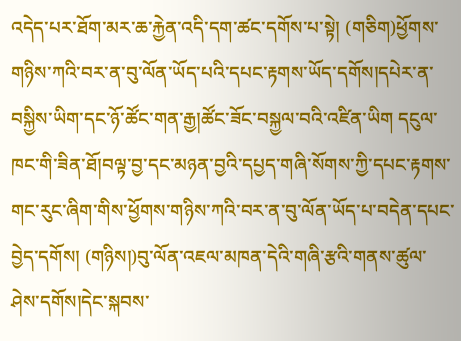འདེད་པར་ཐོག་མར་ཆ་རྐྱེན་འདི་དག་ཚང་དགོས་པ་སྟེ། (གཅིག)ཕྱོགས་གཉིས་ཀའི་བར་ན་བུ་ལོན་ཡོད་པའི་དཔང་རྟགས་ཡོད་དགོས།དཔེར་ན་བསྐྱིས་ཡིག་དང་ཉོ་ཚོང་གན་རྒྱ།ཚོང་ཟོང་བསྐྱལ་བའི་འཛིན་ཡིག དངུལ་ཁང་གི་ཟིན་ཐོ།བལྟ་བྱ་དང་མཉན་བྱའི་དཔྱད་གཞི་སོགས་ཀྱི་དཔང་རྟགས་གང་རུང་ཞིག་གིས་ཕྱོགས་གཉིས་ཀའི་བར་ན་བུ་ལོན་ཡོད་པ་བདེན་དཔང་བྱེད་དགོས། (གཉིས།)བུ་ལོན་འཇལ་མཁན་དེའི་གཞི་རྩའི་གནས་ཚུལ་ཤེས་དགོས།དེང་སྐབས་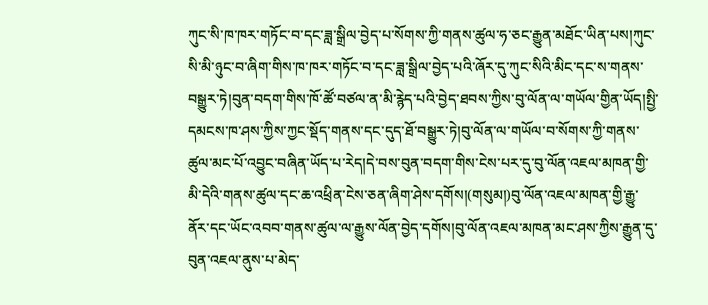ཀུང་སི་ཁ་ཁར་གཏོང་བ་དང་ཟླ་སྒྲིལ་བྱེད་པ་སོགས་ཀྱི་གནས་ཚུལ་ཧ་ཅང་རྒྱུན་མཐོང་ཡིན་པས།ཀུང་སི་མི་ཉུང་བ་ཞིག་གིས་ཁ་ཁར་གཏོང་བ་དང་ཟླ་སྒྲིལ་བྱེད་པའི་ཞོར་དུ་ཀུང་སིའི་མིང་དང་ས་གནས་བསྒྱུར་ཏེ།བུན་བདག་གིས་ཁོ་ཚོ་བཙལ་ན་མི་རྙེད་པའི་བྱེད་ཐབས་ཀྱིས་བུ་ལོན་ལ་གཡོལ་གྱིན་ཡོད།སྤྱི་དམངས་ཁ་ཤས་ཀྱིས་ཀྱང་སྡོད་གནས་དང་དུད་ཐོ་བསྒྱུར་ཏེ།བུ་ལོན་ལ་གཡོལ་བ་སོགས་ཀྱི་གནས་ཚུལ་མང་པོ་འབྱུང་བཞིན་ཡོད་པ་རེད།དེ་བས་བུན་བདག་གིས་ངེས་པར་དུ་བུ་ལོན་འཇལ་མཁན་གྱི་མི་དེའི་གནས་ཚུལ་དང་ཆ་འཕྲིན་ངེས་ཅན་ཞིག་ཤེས་དགོས།(གསུམ།)བུ་ལོན་འཇལ་མཁན་གྱི་རྒྱུ་ནོར་དང་ཡོང་འབབ་གནས་ཚུལ་ལ་རྒྱུས་ལོན་བྱེད་དགོས།བུ་ལོན་འཇལ་མཁན་མང་ཤས་ཀྱིས་རྒྱུན་དུ་བུན་འཇལ་ནུས་པ་མེད་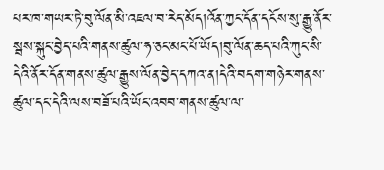པར་ཁ་གཡར་ཏེ་བུ་ལོན་མི་འཇལ་བ་རེད་མོད།འོན་ཀྱང་དོན་དངོས་སུ་རྒྱུ་ནོར་སྦས་སྐུང་བྱེད་པའི་གནས་ཚུལ་ཧ་ཅང་མང་པོ་ཡོད།བུ་ལོན་ཆད་པའི་ཀུང་སི་དེའི་ནོར་དོན་གནས་ཚུལ་རྒྱུས་ལོན་བྱེད་དཀའ་ན།དེའི་བདག་གཉེར་གནས་ཚུལ་དང་དེའི་ལས་བཟོ་པའི་ཡོང་འབབ་གནས་ཚུལ་ལ་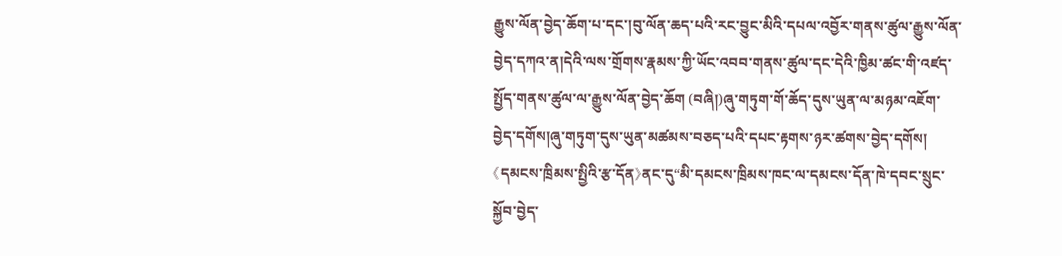རྒྱུས་ལོན་བྱེད་ཆོག་པ་དང་།བུ་ལོན་ཆད་པའི་རང་བྱུང་མིའི་དཔལ་འབྱོར་གནས་ཚུལ་རྒྱུས་ལོན་བྱེད་དཀའ་ན།དེའི་ལས་གྲོགས་རྣམས་ཀྱི་ཡོང་འབབ་གནས་ཚུལ་དང་དེའི་ཁྱིམ་ཚང་གི་འཛད་སྤྱོད་གནས་ཚུལ་ལ་རྒྱུས་ལོན་བྱེད་ཆོག (བཞི།)ཞུ་གཏུག་གོ་ཆོད་དུས་ཡུན་ལ་མཉམ་འཇོག་བྱེད་དགོས།ཞུ་གཏུག་དུས་ཡུན་མཚམས་བཅད་པའི་དཔང་རྟགས་ཉར་ཚགས་བྱེད་དགོས།《དམངས་ཁྲིམས་སྤྱིའི་རྩ་དོན》ནང་དུ“མི་དམངས་ཁྲིམས་ཁང་ལ་དམངས་དོན་ཁེ་དབང་སྲུང་སྐྱོབ་བྱེད་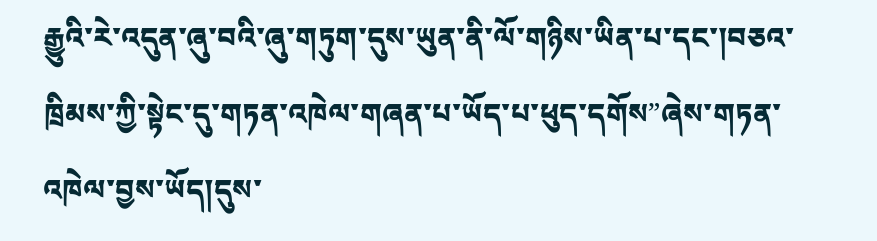རྒྱུའི་རེ་འདུན་ཞུ་བའི་ཞུ་གཏུག་དུས་ཡུན་ནི་ལོ་གཉིས་ཡིན་པ་དང་།བཅའ་ཁྲིམས་ཀྱི་སྟེང་དུ་གཏན་འཁེལ་གཞན་པ་ཡོད་པ་ཕུད་དགོས”ཞེས་གཏན་འཁེལ་བྱས་ཡོད།དུས་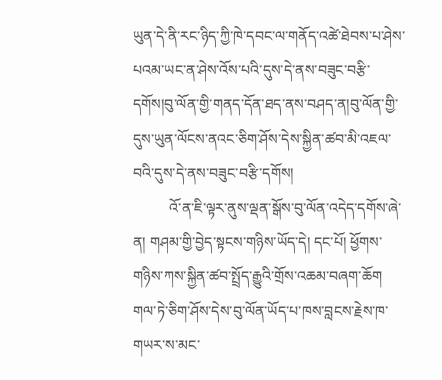ཡུན་དེ་ནི་རང་ཉིད་ཀྱི་ཁེ་དབང་ལ་གནོད་འཚེ་ཐེབས་པ་ཤེས་པའམ་ཡང་ན་ཤེས་འོས་པའི་དུས་དེ་ནས་བཟུང་བརྩི་དགོས།བུ་ལོན་གྱི་གནད་དོན་ཐད་ནས་བཤད་ན།བུ་ལོན་གྱི་དུས་ཡུན་ལོངས་ནའང་ཅིག་ཤོས་དེས་སྐྱིན་ཚབ་མི་འཇལ་བའི་དུས་དེ་ནས་བཟུང་བརྩི་དགོས།
          འོ་ན་ཇི་ལྟར་ནུས་ལྡན་སྒོས་བུ་ལོན་འདེད་དགོས་ཞེ་ན། གཤམ་གྱི་བྱེད་སྟངས་གཉིས་ཡོད་དེ། དང་པོ། ཕྱོགས་གཉིས་ཀས་སྐྱིན་ཚབ་སྤྲོད་རྒྱུའི་གྲོས་འཆམ་བཞག་ཆོག གལ་ཏེ་ཅིག་ཤོས་དེས་བུ་ལོན་ཡོད་པ་ཁས་བླངས་རྗེས་ཁ་གཡར་ས་མང་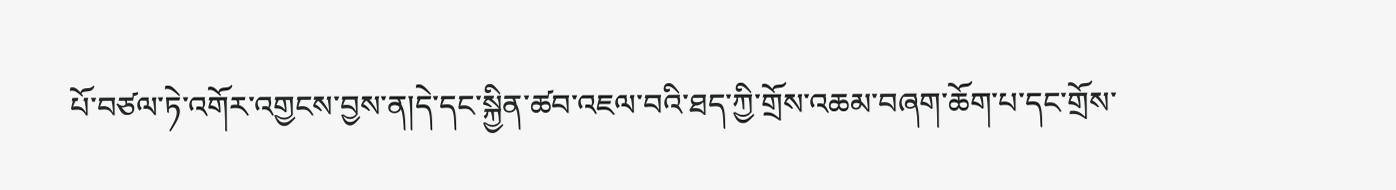པོ་བཙལ་ཏེ་འགོར་འགྱངས་བྱས་ན།དེ་དང་སྐྱིན་ཚབ་འཇལ་བའི་ཐད་ཀྱི་གྲོས་འཆམ་བཞག་ཆོག་པ་དང་གྲོས་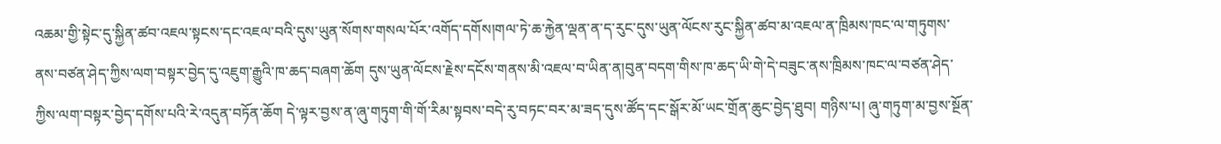འཆམ་གྱི་སྟེང་དུ་སྐྱིན་ཚབ་འཇལ་སྟངས་དང་འཇལ་བའི་དུས་ཡུན་སོགས་གསལ་པོར་འགོད་དགོས།གལ་ཏེ་ཆ་རྐྱེན་ལྡན་ན་ད་རུང་དུས་ཡུན་ལོངས་རུང་སྐྱིན་ཚབ་མ་འཇལ་ན་ཁྲིམས་ཁང་ལ་གཏུགས་ནས་བཙན་ཤེད་ཀྱིས་ལག་བསྟར་བྱེད་དུ་འཇུག་རྒྱུའི་ཁ་ཆད་བཞག་ཆོག དུས་ཡུན་ལོངས་རྗེས་དངོས་གནས་མི་འཇལ་བ་ཡིན་ན།བུན་བདག་གིས་ཁ་ཆད་ཡི་གེ་དེ་བཟུང་ནས་ཁྲིམས་ཁང་ལ་བཙན་ཤེད་ཀྱིས་ལག་བསྟར་བྱེད་དགོས་པའི་རེ་འདུན་བཏོན་ཆོག དེ་ལྟར་བྱས་ན་ཞུ་གཏུག་གི་གོ་རིམ་སྟབས་བདེ་རུ་བཏང་བར་མ་ཟད་དུས་ཚོད་དང་སྒོར་མོ་ཡང་གྲོན་ཆུང་བྱེད་ཐུབ། གཉིས་པ། ཞུ་གཏུག་མ་བྱས་སྔོན་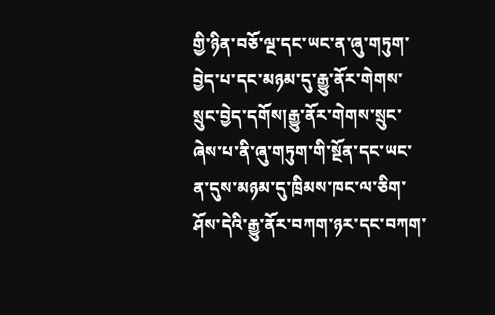གྱི་ཉིན་བཅོ་ལྔ་དང་ཡང་ན་ཞུ་གཏུག་བྱེད་པ་དང་མཉམ་དུ་རྒྱུ་ནོར་གེགས་སྲུང་བྱེད་དགོས།རྒྱུ་ནོར་གེགས་སྲུང་ཞེས་པ་ནི་ཞུ་གཏུག་གི་སྔོན་དང་ཡང་ན་དུས་མཉམ་དུ་ཁྲིམས་ཁང་ལ་ཅིག་ཤོས་དེའི་རྒྱུ་ནོར་བཀག་ཉར་དང་བཀག་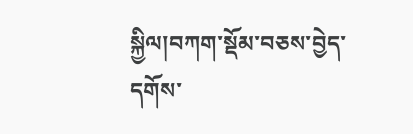སྐྱིལ།བཀག་སྡོམ་བཅས་བྱེད་དགོས་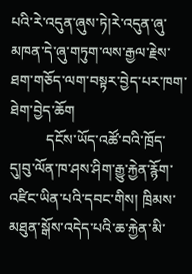པའི་རེ་འདུན་ཞུས་ཏེ།རེ་འདུན་ཞུ་མཁན་དེ་ཞུ་གཏུག་ལས་རྒྱལ་རྗེས་ཐག་གཅོད་ལག་བསྟར་བྱེད་པར་ཁག་ཐེག་བྱེད་ཆོག
          དངོས་ཡོད་འཚོ་བའི་ཁྲོད་དུ།བུ་ལོན་ཁ་ཤས་ཤིག་རྒྱུ་རྐྱེན་རྙོག་འཛིང་ཡིན་པའི་དབང་གིས། ཁྲིམས་མཐུན་སྒོས་འདེད་པའི་ཆ་རྐྱེན་མི་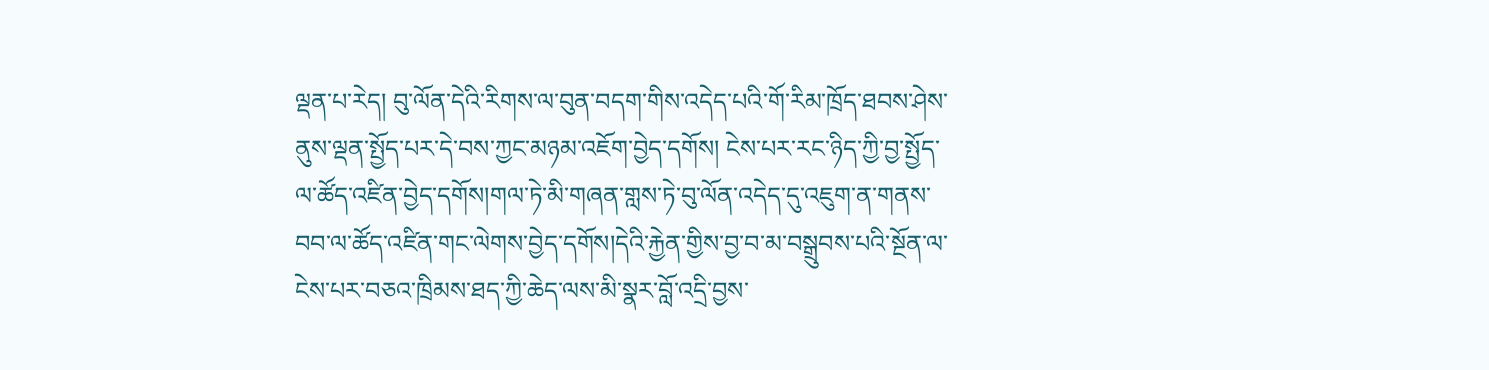ལྡན་པ་རེད། བུ་ལོན་དེའི་རིགས་ལ་བུན་བདག་གིས་འདེད་པའི་གོ་རིམ་ཁྲོད་ཐབས་ཤེས་ནུས་ལྡན་སྤྱོད་པར་དེ་བས་ཀྱང་མཉམ་འཇོག་བྱེད་དགོས། ངེས་པར་རང་ཉིད་ཀྱི་བྱ་སྤྱོད་ལ་ཚོད་འཛིན་བྱེད་དགོས།གལ་ཏེ་མི་གཞན་གླས་ཏེ་བུ་ལོན་འདེད་དུ་འཇུག་ན་གནས་བབ་ལ་ཚོད་འཛིན་གང་ལེགས་བྱེད་དགོས།དེའི་རྐྱེན་གྱིས་བྱ་བ་མ་བསྒྲུབས་པའི་སྔོན་ལ་ངེས་པར་བཅའ་ཁྲིམས་ཐད་ཀྱི་ཆེད་ལས་མི་སྣར་བློ་འདྲི་བྱས་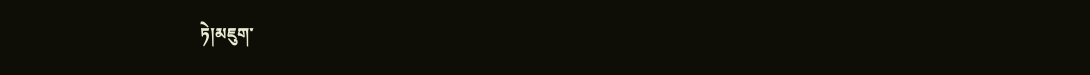ཏེ།མཇུག་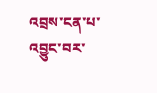འབྲས་ངན་པ་འབྱུང་བར་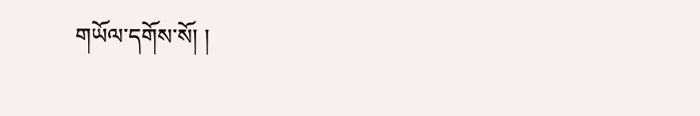གཡོལ་དགོས་སོ། །